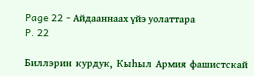Page 22 - Айдааннаах үйэ уолаттара
P. 22

Биллэрин  курдук,  Кыһыл  Армия  фашистскай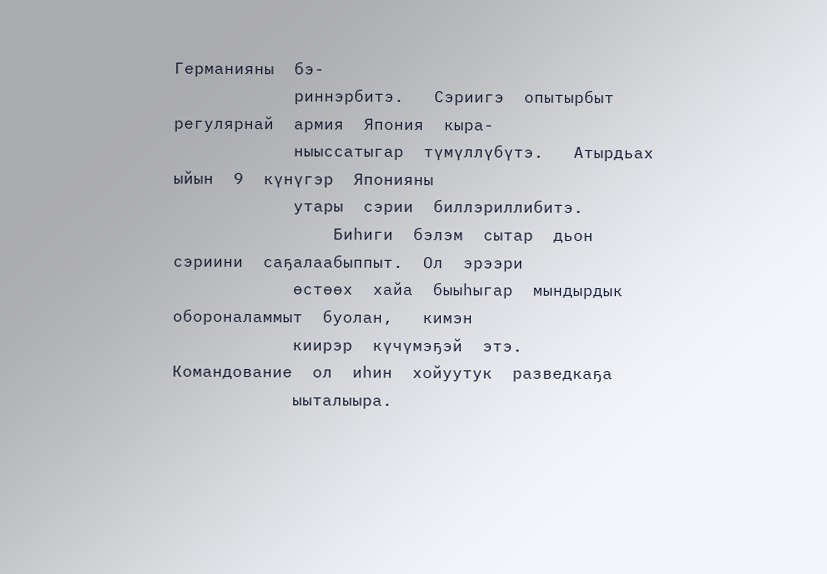Германияны  бэ-
            риннэрбитэ.   Сэриигэ  опытырбыт  регулярнай  армия  Япония  кыра-
            ныыссатыгар  түмүллүбүтэ.   Атырдьах  ыйын  9  күнүгэр  Японияны
            утары  сэрии  биллэриллибитэ.
                Биһиги  бэлэм  сытар  дьон  сэриини  саҕалаабыппыт.  Ол  эрээри
            өстөөх  хайа  быыһыгар  мындырдык  обороналаммыт  буолан,   кимэн
            киирэр  күчүмэҕэй  этэ.  Командование  ол  иһин  хойуутук  разведкаҕа
            ыыталыыра.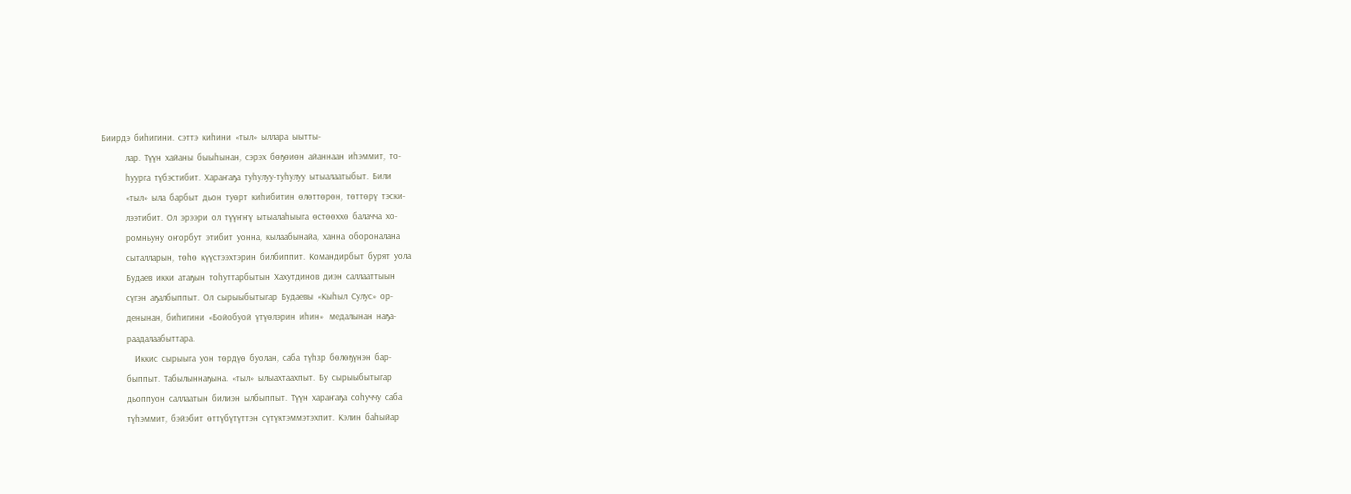Биирдэ  биһигини.  сэттэ  киһини  «тыл»  ыллара  ыытты-
            лар.  Түүн  хайаны  быыһынан,  сэрэх  бөҕөиөн  айаннаан  иһэммит,  то-
            һуурга  түбэстибит.  Хараҥаҕа  туһулуу-туһулуу  ытыалаатыбыт.  Били
            «тыл»  ыла  барбыт  дьон  туөрт  киһибитин  өлөттөрөн,  төттөрү  тэски-
            лээтибит.  Ол  эрээри  ол  түүҥҥү  ытыалаһыыга  өстөөххө  балачча  хо-
            ромньуну  оҥорбут  этибит  уонна,  кылаабынайа,  ханна  обороналана
            сыталларын,  төһө  күүстээхтэрин  билбиппит.  Командирбыт  бурят  уола
            Будаев  икки  атаҕын  тоһуттарбытын  Хахутдинов  диэн  саллааттыын
            сүгэн  аҕалбыппыт.  Ол  сырыыбытыгар  Будаевы  «Кыһыл  Сулус»  ор-
            денынан,  биһигини  «Бойобуой  үтүөлэрин  иһин»   медалынан  наҕа-
            раадалаабыттара.
                Иккис  сырыыга  уон  төрдүө  буолан,  саба  түһзр  бөлөҕүнэн  бар-
            быппыт.  Табылыннаҕына.  «тыл»  ылыахтаахпыт.  Бу  сырыыбытыгар
            дьоппуон  саллаатын  билиэн  ылбыппыт.  Түүн  хараҥаҕа  соһуччу  саба
            түһэммит,  бэйэбит  өттүбүтүттэн  сүтүктэммэтэхпит.  Кэлин  баһыйар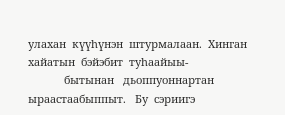улахан  күүһүнэн  штурмалаан.  Хинган  хайатын  бэйэбит  туһаайыы-
            бытынан   дьоппуоннартан  ыраастаабыппыт.   Бу  сэриигэ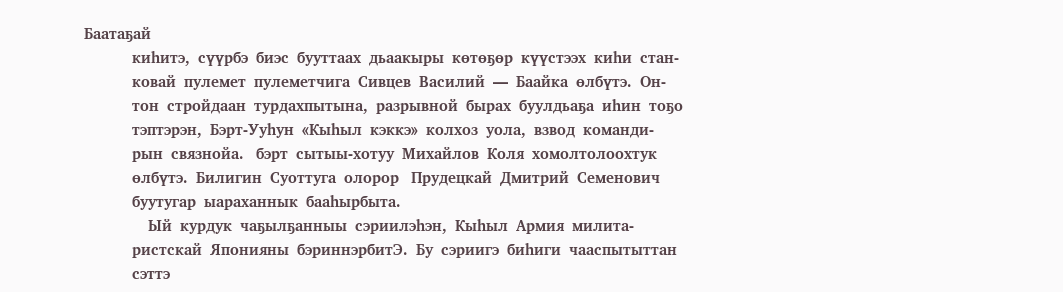Баатаҕай
            киһитэ,  сүүрбэ  биэс  бууттаах  дьаакыры  көтөҕөр  күүстээх  киһи  стан-
            ковай  пулемет  пулеметчига  Сивцев  Василий  —  Баайка  өлбүтэ.  Он-
            тон  стройдаан  турдахпытына,  разрывной  бырах  буулдьаҕа  иһин  тоҕо
            тэптэрэн,  Бэрт-Ууһун  «Кыһыл  кэккэ»  колхоз  уола,  взвод  команди-
            рын  связнойа.   бэрт  сытыы-хотуу  Михайлов  Коля  хомолтолоохтук
            өлбүтэ.  Билигин  Суоттуга  олорор   Прудецкай  Дмитрий  Семенович
            буутугар  ыараханнык  бааһырбыта.
                Ый  курдук  чаҕылҕанныы  сэриилэһэн,  Кыһыл  Армия  милита-
            ристскай  Японияны  бэриннэрбитЭ.  Бу  сэриигэ  биһиги  чааспытыттан
            сэттэ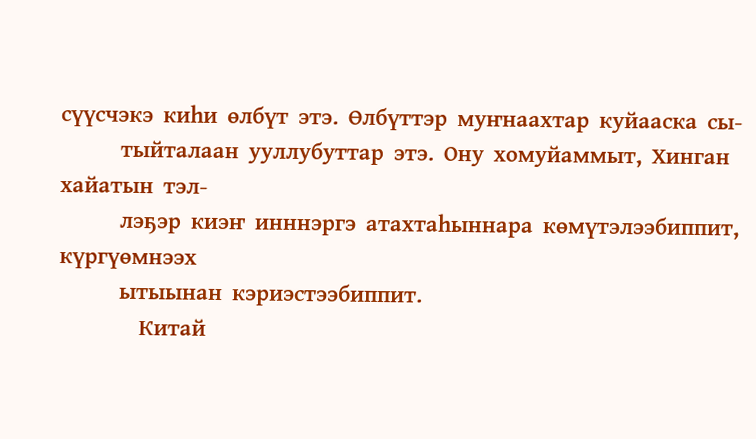сүүсчэкэ  киһи  өлбүт  этэ.  Өлбүттэр  муҥнаахтар  куйааска  сы-
            тыйталаан  ууллубуттар  этэ.  Ону  хомуйаммыт,  Хинган  хайатын  тэл-
            лэҕэр  киэҥ  инннэргэ  атахтаһыннара  көмүтэлээбиппит,  күргүөмнээх
            ытыынан  кэриэстээбиппит.
                Китай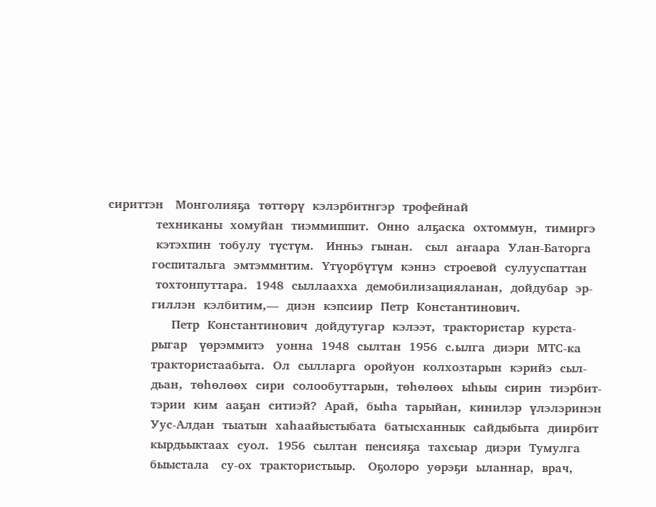сириттэн   Монголияҕа  төттөрү  кэлэрбитнгэр  трофейнай
            техниканы  хомуйан  тиэммиппит.  Онно  алҕаска  охтоммун,  тимиргэ
            кэтэхпин  тобулу  түстүм.   Инньэ  гынан.   сыл  аҥаара  Улан-Баторга
           госпитальга  эмтэммнтим.  Үтүорбүтүм  кэннэ  строевой  сулууспаттан
            тохтонпуттара.  1948  сыллаахха  демобилизацияланан,  дойдубар  эр-
           гиллэн  кэлбитим,—  диэн  кэпсиир  Петр  Константинович.
                Петр  Константинович  дойдутугар  кэлээт,  трактористар  курста-
           рыгар   үөрэммитэ   уонна  1948  сылтан  1956  с.ылга  диэри  МТС-ка
           трактористаабыта.  Ол  сылларга  оройуон  колхозтарын  кэрийэ  сыл-
           дьан,  төһөлөөх  сири  солообуттарын,  төһөлөөх  ыһыы  сирин  тиэрбит-
           тэрии  ким  ааҕан  ситиэй?  Арай,  быһа  тарыйан,  кинилэр  үлэлэринэн
           Уус-Алдан  тыатын  хаһаайыстыбата  батысханнык  сайдыбыта  диирбит
           кырдьыктаах  суол.  1956  сылтан  пенсияҕа  тахсыар  диэри  Тумулга
           быыстала   су-ох  трактористыыр.   Оҕолоро  уөрэҕи  ыланнар,  врач,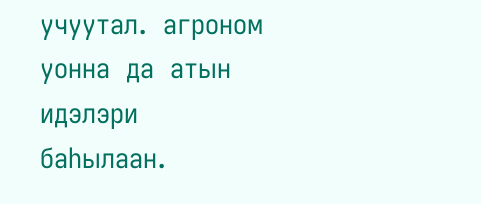учуутал.  агроном  уонна  да  атын  идэлэри  баһылаан.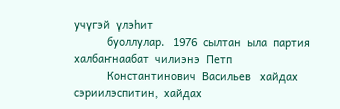учүгэй  үлэһит
           буоллулар.   1976  сылтан  ыла  партия  халбаҥнаабат  чилиэнэ  Петп
           Константинович  Васильев   хайдах  сэриилэспитин,  хайдах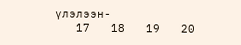үлэлээн-
   17   18   19   20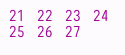21   22   23   24   25   26   27